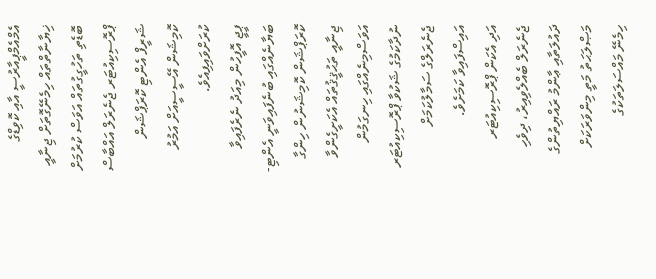އެމްއެމްޕީއާރުސީ އާއި ކޮވިޑްގެ ޚިޔާނާތްތައް ހިމެނޭގޮތަށް ޖިނާއީ ބޮޑެތި ތަހުގީގުތައް އަވަސް ކުރުމަށް ޕްރޮސިކިއުޓަރ ޖެނެރަލް އައްބާސް ޝަރީފް އެންޓި ކޮރަޕްޝަން ކޮމިޝަން އޭސީސީއަށް އަމުރު ކުރަށްވައިފިއެވެ.
ޕީޖީ އޮފީހުން މިއަދު ނެރެފައިވާ ބަޔާނެއްގައި ބުނެފައިވަނީ އެންޓި-ކޮރަޕްޝަން ކޮމިޝަނުން ހިންގާ ޖިނާއީ ތަޙުޤީޤުތައް އެކަށީގެންވާ އަވަސްމިނެއްގައި ހިނގަމުން ނުދާކަމުގެ ޝަކުވާ ޕްރޮސިކިއުޓަރ ޖެނެރަލްގެ ސަމާލުކަމަށް އައިސްފައިވާ ކަމަށެވެ.
އަދި އެކަން ޕްރޮސިކިއުޓަރ ޖެނެރަލް ބެއްލެވިއިރު، ދިވެހި ދައުލަތާއި ޢާންމު ރައްޔިތުންގެ މަޞްލަޙަތު މަތީ މިންވަރަކަށް ހިމެނޭ މައްސަލަތަކުގެ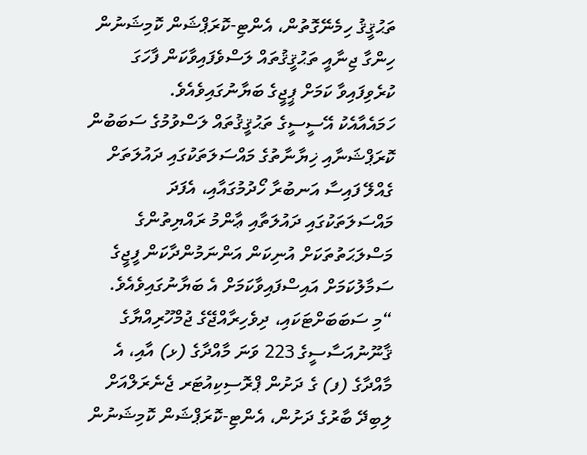ތަޙުޤީޤު ހިމެނޭގޮތުން، އެންޓި-ކޮރަޕްޝަން ކޮމިޝަނުން ހިންގާ ޖިނާއީ ތަޙުޤީޤުތައް ލަސްވެފައިވާކަން ފާހަގަ ކުރެވިފައިވާ ކަމަށް ޕީޖީގެ ބަޔާނުގައިވެއެވެ.
ހަމައެއާއެކު އޭސީސީގެ ތަޙުޤީޤުތައް ލަސްވުމުގެ ސަބަބުން ކޮރަޕްޝަނާއި ޚިޔާނާތުގެ މައްސަލަތަކުގައި ދައުލަތަށް ގެއްލޭ ފައިސާ އަނބުރާ ހޯދުމުގައާއި، އެފަދަ މައްސަލަތަކުގައި ދައުލަތާއި ޢާންމު ރައްޔިތުންގެ މަސްލަޙަތުތަކަށް އުނިކަން އަންނަމުންދާކަން ފީޖީގެ ސަމާލުކަމަށް އައިސްފައިވާކަމަށް އެ ބަޔާނުގައިވެއެވެ.
“މި ސަބަބަށްޓަކައި، ދިވެހިރާއްޖޭގެ ޖުމްހޫރިއްޔާގެ ޤާނޫނުއަސާސީގެ 223 ވަނަ މާއްދާގެ (ޅ) އާއި، އެ މާއްދާގެ (ފ) ގެ ދަށުން ޕްރޮސިކިއުޓަރ ޖެނެރަލްއަށް ލިބިދޭ ބާރުގެ ދަށުން، އެންޓި-ކޮރަޕްޝަން ކޮމިޝަނުން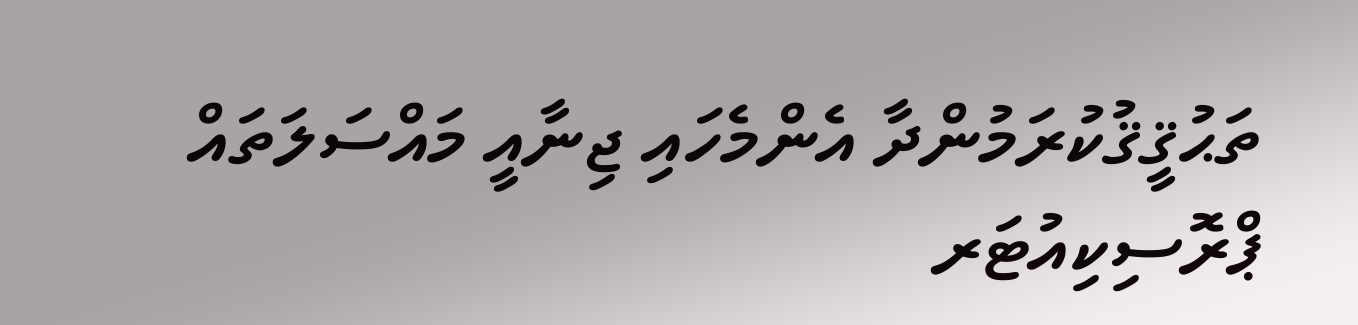ތަޙުޤީޤުކުރަމުންދާ އެންމެހައި ޖިނާއީ މައްސަލަތައް ޕްރޮސިކިއުޓަރ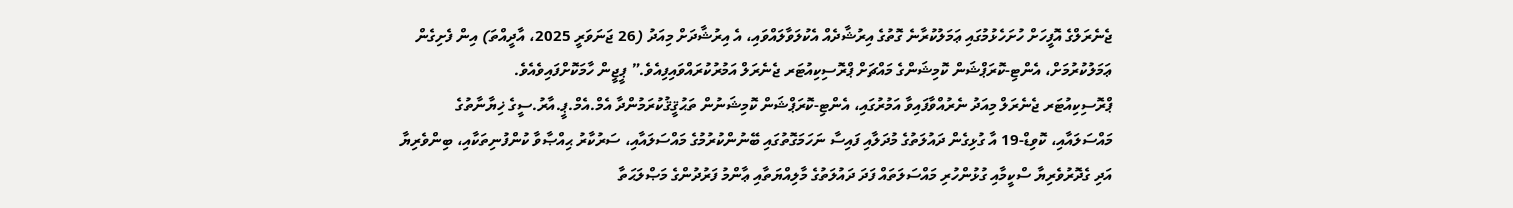ޖެނެރަލްގެ އޮފީހަށް ހުށަހެޅުމުގައި ޢަމަލުކުރާނެ ގޮތުގެ އިރުޝާދެއް އެކުލަވާލައްވައި، އެ އިރުޝާދަށް މިއަދު (26 ޖަނަވަރީ 2025، އާދީއްތަ) އިން ފެށިގެން ޢަމަލުކުރުމަށް، އެންޓި-ކޮރަޕްޝަން ކޮމިޝަންގެ މައްޗަށް ޕްރޮސިކިއުޓަރ ޖެނެރަލް އަމުރުކުރައްވައިފިއެވެ.” ޕީޖީން ހާމަކޮށްފައިވެއެވެ.
ޕްރޮސިކިއުޓަރ ޖެނެރަލް މިއަދު ނެރުއްވާފައިވާ އަމުރުގައި، އެންޓި-ކޮރަޕްޝަން ކޮމިޝަނުން ތަޙުޤީޤުކުރަމުންދާ އެމް.އެމް.ޕީ.އާރު.ސީގެ ޚިޔާނާތުގެ މައްސަލައާއި، ކޮވިޑް-19 އާ ގުޅިގެން ދައުލަތުގެ މުދަލާއި ފައިސާ ނަހަމަގޮތުގައި ބޭނުންކުރުމުގެ މައްސަލައާއި، ސަރުކާރު ޙިއްޞާވާ ކުންފުނިތަކާއި، ބިންވެރިޔާ އަދި ގެދޮރުވެރިޔާ ސްކީމާއި ގުޅުންހުރި މައްސަލަތައް ފަދަ ދައުލަތުގެ މާލިއްޔަތާއި ޢާންމު ފަރުދުންގެ މަޞްލަޙަތާ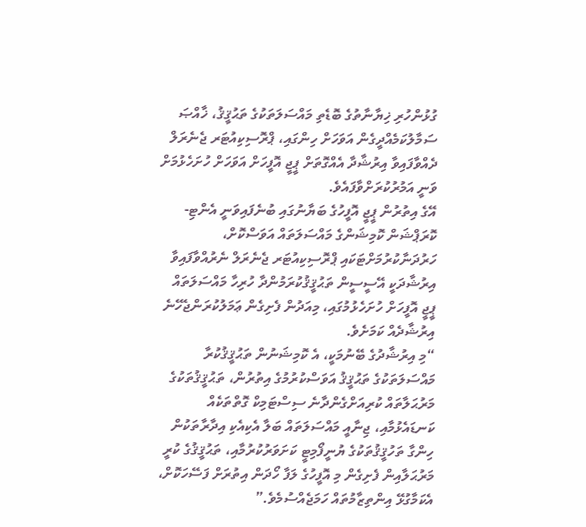ގުޅުންހުރި ޚިޔާނާތުގެ ބޮޑެތި މައްސަލަތަކުގެ ތަޙުޤީޤު، ޚާއްޞަ ސަމާލުކަމެއްދީގެން އަވަހަށް ހިންގައި، ޕްރޮސިކިއުޓަރ ޖެނެރަލް ދެއްވާފައިވާ އިރުޝާދާ އެއްގޮތަށް ޕީޖީ އޮފީހަށް އަވަހަށް ހުށަހެޅުމަށް ވަނީ އަމުރުކުރަށްވާފައެވެ.
އޭގެ އިތުރުން ޕީޖީ އޮފީހުގެ ބަޔާނުގައި ބުނެފައިވަނީ އެންޓި-ކޮރަޕްޝަން ކޮމިޝަންގެ މައްސަލަތައް އަވަސްކޮށް، ހަރުދަނާކުރުމަށްޓަކައި ޕްރޮސިކިއުޓަރ ޖެނެރަލް ނެރުއްވާފައިވާ އިރުޝާދަކީ އޭސީސީން ތަޙުޤީޤުކުރަމުންދާ ހުރިހާ މައްސަލަތައް ޕީޖީ އޮފީހަށް ހުށަހެޅުމުގައި، މިއަދުން ފެށިގެން ޢަމަލުކުރަންޖެހޭނެ އިރުޝާދެއް ކަމަށެވެ.
“މި އިރުޝާދުގެ ބޭނުމަކީ، އެ ކޮމިޝަނުން ތަޙުޤީޤުކުރާ މައްސަލަތަކުގެ ތަޙުޤީޤު އަވަސްކުރުމުގެ އިތުރުން، ތަޙުޤީޤުތަކުގެ މަރުޙަލާތައް ކުރިއަށްގެންދާނެ ސިސްޓަމިކް ގޮތްތަކެއް ކަނޑައެޅުމާއި، ޖިނާއީ މައްސަލަތައް ބަލާ އެކިއެކި އިދާރާތަކުން ހިންގާ ތަހުޤީޤުތަކުގެ ޔުނީފޯމިޓީ ކަށަވަރުކުރުމާއި، ތަޙުޤީޤުގެ ކުރީ މަރުޙަލާއިން ފެށިގެން މި އޮފީހުގެ ލަފާ ހޯދަން އިތުރަށް ފަސޭހަކޮށް، އެކަމާގުޅޭ އިންތިޒާމުތައް ހަމަޖެއްސުމެވެ.”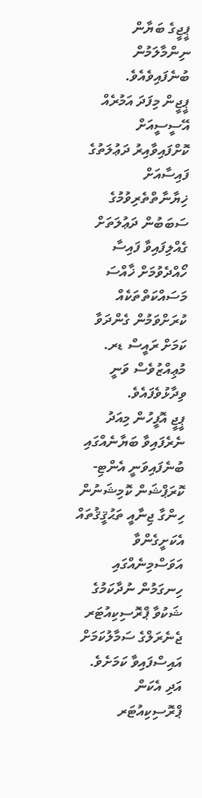ޕީޖީގެ ބަޔާން ނިންމާލަމުން ބުނެފައިވެއެވެ.
ޕީޖީން މިފަދަ އަމުރެއް އޭސީސީއަށް ކޮށްފައިވާއިރު ދަޢުލަތުގެ ފައިސާއަށް ޚިޔާނާތްތެރިވުމުގެ ސަބަބުން ދަޢުލަތަށް ގެއްލިފައިވާ ފައިސާ ހޯއްދެވުމަށް ޚާއްސަ މަސައްކަތްތަކެއް ކުރަށްވަމުން ގެންދަވާ ކަމަށް ރައީސް ޑރ. މުޢިއްޒުވެސް ވަނީ ވިދާޅުވެފައެވެ.
ޕީޖީ އޮފީހުން މިއަދު ނެރެފައިވާ ބަޔާނެއްގައި ބުނެފައިވަނީ އެންޓި-ކޮރަޕްޝަން ކޮމިޝަނުން ހިންގާ ޖިނާއީ ތަޙުޤީޤުތައް އެކަށީގެންވާ އަވަސްމިނެއްގައި ހިނގަމުން ނުދާކަމުގެ ޝަކުވާ ޕްރޮސިކިއުޓަރ ޖެނެރަލްގެ ސަމާލުކަމަށް އައިސްފައިވާ ކަމަށެވެ.
އަދި އެކަން ޕްރޮސިކިއުޓަރ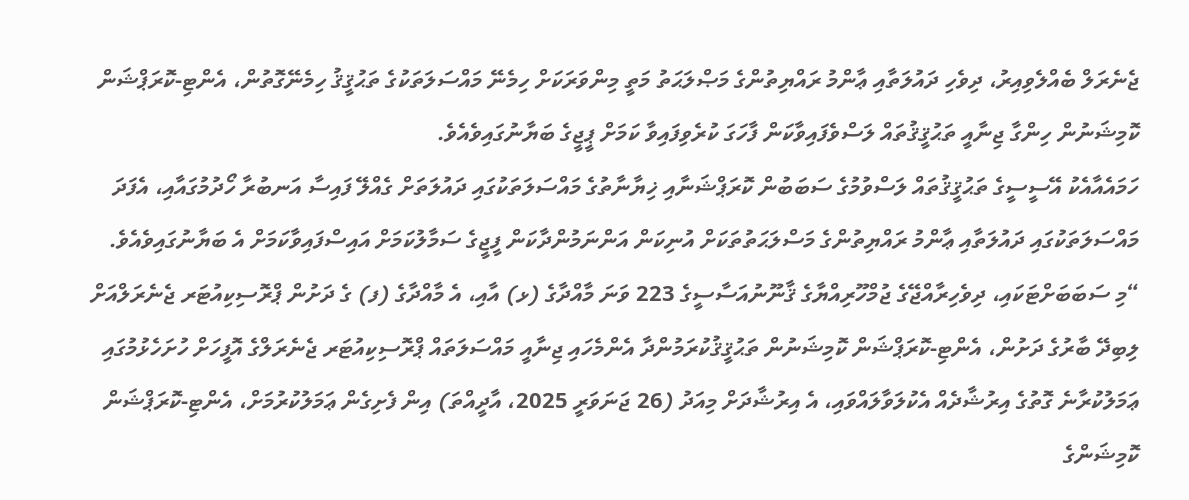ޖެނެރަލް ބެއްލެވިއިރު، ދިވެހި ދައުލަތާއި ޢާންމު ރައްޔިތުންގެ މަޞްލަޙަތު މަތީ މިންވަރަކަށް ހިމެނޭ މައްސަލަތަކުގެ ތަޙުޤީޤު ހިމެނޭގޮތުން، އެންޓި-ކޮރަޕްޝަން ކޮމިޝަނުން ހިންގާ ޖިނާއީ ތަޙުޤީޤުތައް ލަސްވެފައިވާކަން ފާހަގަ ކުރެވިފައިވާ ކަމަށް ޕީޖީގެ ބަޔާނުގައިވެއެވެ.
ހަމައެއާއެކު އޭސީސީގެ ތަޙުޤީޤުތައް ލަސްވުމުގެ ސަބަބުން ކޮރަޕްޝަނާއި ޚިޔާނާތުގެ މައްސަލަތަކުގައި ދައުލަތަށް ގެއްލޭ ފައިސާ އަނބުރާ ހޯދުމުގައާއި، އެފަދަ މައްސަލަތަކުގައި ދައުލަތާއި ޢާންމު ރައްޔިތުންގެ މަސްލަޙަތުތަކަށް އުނިކަން އަންނަމުންދާކަން ފީޖީގެ ސަމާލުކަމަށް އައިސްފައިވާކަމަށް އެ ބަޔާނުގައިވެއެވެ.
“މި ސަބަބަށްޓަކައި، ދިވެހިރާއްޖޭގެ ޖުމްހޫރިއްޔާގެ ޤާނޫނުއަސާސީގެ 223 ވަނަ މާއްދާގެ (ޅ) އާއި، އެ މާއްދާގެ (ފ) ގެ ދަށުން ޕްރޮސިކިއުޓަރ ޖެނެރަލްއަށް ލިބިދޭ ބާރުގެ ދަށުން، އެންޓި-ކޮރަޕްޝަން ކޮމިޝަނުން ތަޙުޤީޤުކުރަމުންދާ އެންމެހައި ޖިނާއީ މައްސަލަތައް ޕްރޮސިކިއުޓަރ ޖެނެރަލްގެ އޮފީހަށް ހުށަހެޅުމުގައި ޢަމަލުކުރާނެ ގޮތުގެ އިރުޝާދެއް އެކުލަވާލައްވައި، އެ އިރުޝާދަށް މިއަދު (26 ޖަނަވަރީ 2025، އާދީއްތަ) އިން ފެށިގެން ޢަމަލުކުރުމަށް، އެންޓި-ކޮރަޕްޝަން ކޮމިޝަންގެ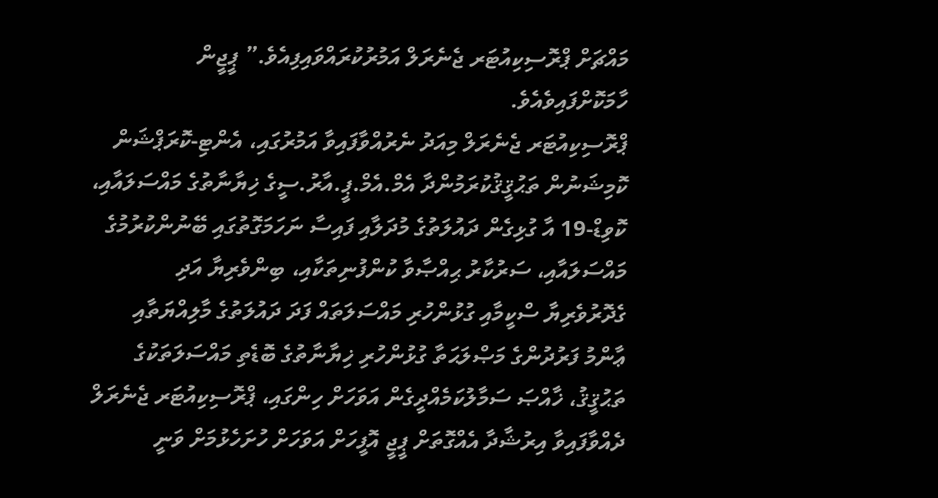މައްޗަށް ޕްރޮސިކިއުޓަރ ޖެނެރަލް އަމުރުކުރައްވައިފިއެވެ.” ޕީޖީން ހާމަކޮށްފައިވެއެވެ.
ޕްރޮސިކިއުޓަރ ޖެނެރަލް މިއަދު ނެރުއްވާފައިވާ އަމުރުގައި، އެންޓި-ކޮރަޕްޝަން ކޮމިޝަނުން ތަޙުޤީޤުކުރަމުންދާ އެމް.އެމް.ޕީ.އާރު.ސީގެ ޚިޔާނާތުގެ މައްސަލައާއި، ކޮވިޑް-19 އާ ގުޅިގެން ދައުލަތުގެ މުދަލާއި ފައިސާ ނަހަމަގޮތުގައި ބޭނުންކުރުމުގެ މައްސަލައާއި، ސަރުކާރު ޙިއްޞާވާ ކުންފުނިތަކާއި، ބިންވެރިޔާ އަދި ގެދޮރުވެރިޔާ ސްކީމާއި ގުޅުންހުރި މައްސަލަތައް ފަދަ ދައުލަތުގެ މާލިއްޔަތާއި ޢާންމު ފަރުދުންގެ މަޞްލަޙަތާ ގުޅުންހުރި ޚިޔާނާތުގެ ބޮޑެތި މައްސަލަތަކުގެ ތަޙުޤީޤު، ޚާއްޞަ ސަމާލުކަމެއްދީގެން އަވަހަށް ހިންގައި، ޕްރޮސިކިއުޓަރ ޖެނެރަލް ދެއްވާފައިވާ އިރުޝާދާ އެއްގޮތަށް ޕީޖީ އޮފީހަށް އަވަހަށް ހުށަހެޅުމަށް ވަނީ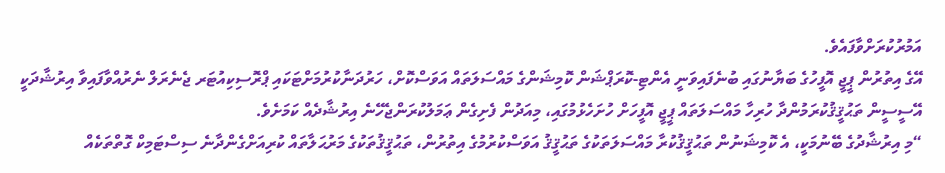އަމުރުކުރަށްވާފައެވެ.
އޭގެ އިތުރުން ޕީޖީ އޮފީހުގެ ބަޔާނުގައި ބުނެފައިވަނީ އެންޓި-ކޮރަޕްޝަން ކޮމިޝަންގެ މައްސަލަތައް އަވަސްކޮށް، ހަރުދަނާކުރުމަށްޓަކައި ޕްރޮސިކިއުޓަރ ޖެނެރަލް ނެރުއްވާފައިވާ އިރުޝާދަކީ އޭސީސީން ތަޙުޤީޤުކުރަމުންދާ ހުރިހާ މައްސަލަތައް ޕީޖީ އޮފީހަށް ހުށަހެޅުމުގައި، މިއަދުން ފެށިގެން ޢަމަލުކުރަންޖެހޭނެ އިރުޝާދެއް ކަމަށެވެ.
“މި އިރުޝާދުގެ ބޭނުމަކީ، އެ ކޮމިޝަނުން ތަޙުޤީޤުކުރާ މައްސަލަތަކުގެ ތަޙުޤީޤު އަވަސްކުރުމުގެ އިތުރުން، ތަޙުޤީޤުތަކުގެ މަރުޙަލާތައް ކުރިއަށްގެންދާނެ ސިސްޓަމިކް ގޮތްތަކެއް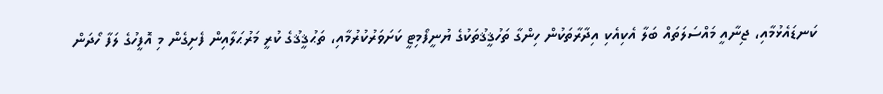ކަނޑައެޅުމާއި، ޖިނާއީ މައްސަލަތައް ބަލާ އެކިއެކި އިދާރާތަކުން ހިންގާ ތަހުޤީޤުތަކުގެ ޔުނީފޯމިޓީ ކަށަވަރުކުރުމާއި، ތަޙުޤީޤުގެ ކުރީ މަރުޙަލާއިން ފެށިގެން މި އޮފީހުގެ ލަފާ ހޯދަން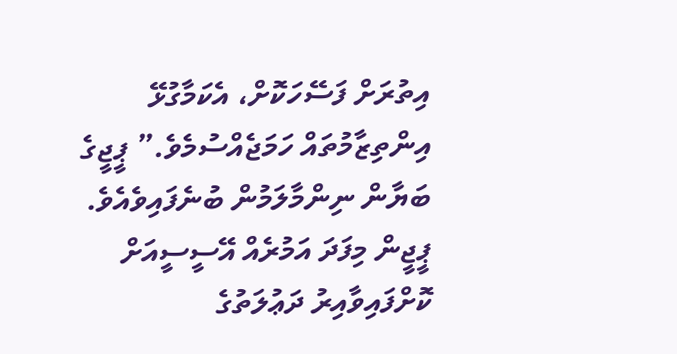އިތުރަށް ފަސޭހަކޮށް، އެކަމާގުޅޭ އިންތިޒާމުތައް ހަމަޖެއްސުމެވެ.” ޕީޖީގެ ބަޔާން ނިންމާލަމުން ބުނެފައިވެއެވެ.
ޕީޖީން މިފަދަ އަމުރެއް އޭސީސީއަށް ކޮށްފައިވާއިރު ދަޢުލަތުގެ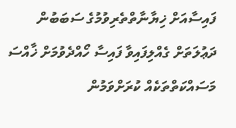ފައިސާއަށް ޚިޔާނާތްތެރިވުމުގެ ސަބަބުން ދަޢުލަތަށް ގެއްލިފައިވާ ފައިސާ ހޯއްދެވުމަށް ޚާއްސަ މަސައްކަތްތަކެއް ކުރަށްވަމުން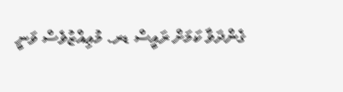ގެންދަވާ ކަމަށް ރައީސް ޑރ. މުޢިއްޒުވެސް ވަނީ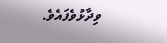ވިދާޅުވެފައެވެ.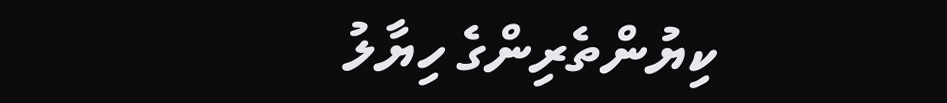ކިޔުންތެރިންގެ ހިޔާލު